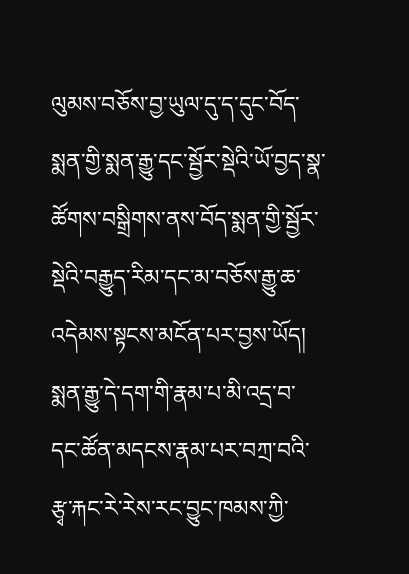ལུམས་བཅོས་བྱ་ཡུལ་དུ་ད་དུང་བོད་སྨན་གྱི་སྨན་རྒྱུ་དང་སྦྱོར་སྡེའི་ཡོ་བྱད་སྣ་ཚོགས་བསྒྲིགས་ནས་བོད་སྨན་གྱི་སྦྱོར་སྡེའི་བརྒྱུད་རིམ་དང་མ་བཅོས་རྒྱུ་ཆ་འདེམས་སྟངས་མངོན་པར་བྱས་ཡོད། སྨན་རྒྱུ་དེ་དག་གི་རྣམ་པ་མི་འདྲ་བ་དང་ཚོན་མདངས་རྣམ་པར་བཀྲ་བའི་རྩྭ་རྐང་རེ་རེས་རང་བྱུང་ཁམས་ཀྱི་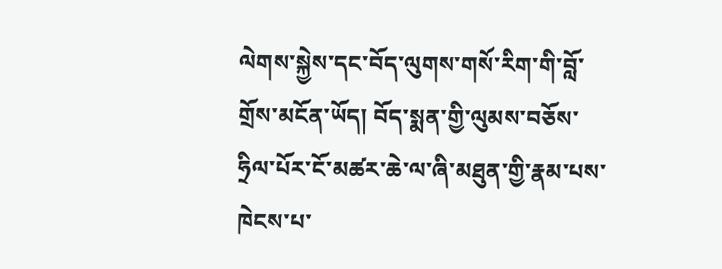ལེགས་སྐྱེས་དང་བོད་ལུགས་གསོ་རིག་གི་བློ་གྲོས་མངོན་ཡོད། བོད་སྨན་གྱི་ལུམས་བཅོས་ཧྲིལ་པོར་ངོ་མཚར་ཆེ་ལ་ཞི་མཐུན་གྱི་རྣམ་པས་ཁེངས་པ་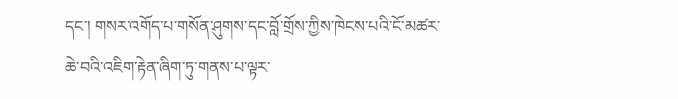དང་། གསར་འགོད་པ་གསོན་ཤུགས་དང་བློ་གྲོས་ཀྱིས་ཁེངས་པའི་ངོ་མཚར་ཆེ་བའི་འཇིག་རྟེན་ཞིག་ཏུ་གནས་པ་ལྟར་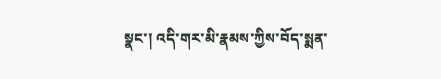སྣང་། འདི་གར་མི་རྣམས་ཀྱིས་བོད་སྨན་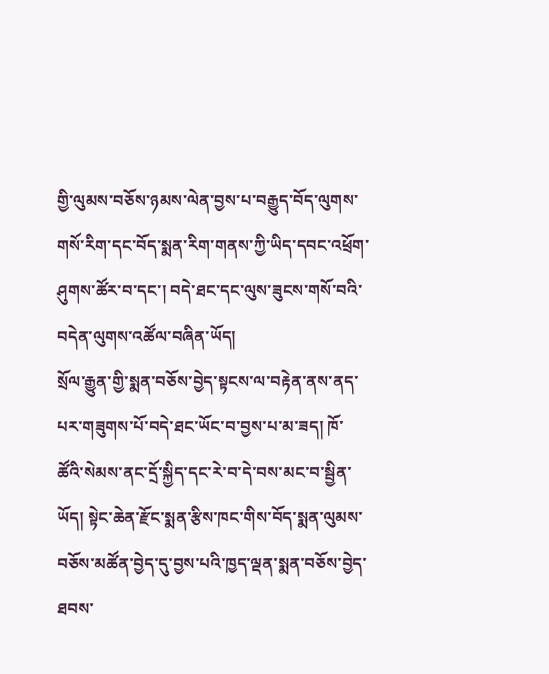གྱི་ལུམས་བཅོས་ཉམས་ལེན་བྱས་པ་བརྒྱུད་བོད་ལུགས་གསོ་རིག་དང་བོད་སྨན་རིག་གནས་ཀྱི་ཡིད་དབང་འཕྲོག་ཤུགས་ཚོར་བ་དང་། བདེ་ཐང་དང་ལུས་ཟུངས་གསོ་བའི་བདེན་ལུགས་འཚོལ་བཞིན་ཡོད།
སྲོལ་རྒྱུན་གྱི་སྨན་བཅོས་བྱེད་སྟངས་ལ་བརྟེན་ནས་ནད་པར་གཟུགས་པོ་བདེ་ཐང་ཡོང་བ་བྱས་པ་མ་ཟད། ཁོ་ཚོའི་སེམས་ནང་དྲོ་སྐྱིད་དང་རེ་བ་དེ་བས་མང་བ་སྦྱིན་ཡོད། སྟེང་ཆེན་རྫོང་སྨན་རྩིས་ཁང་གིས་བོད་སྨན་ལུམས་བཅོས་མཚོན་བྱེད་དུ་བྱས་པའི་ཁྱད་ལྡན་སྨན་བཅོས་བྱེད་ཐབས་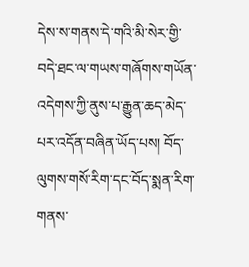དེས་ས་གནས་དེ་གའི་མི་སེར་གྱི་བདེ་ཐང་ལ་གཡས་གཞོགས་གཡོན་འདེགས་ཀྱི་ནུས་པ་རྒྱུན་ཆད་མེད་པར་འདོན་བཞིན་ཡོད་པས། བོད་ལུགས་གསོ་རིག་དང་བོད་སྨན་རིག་གནས་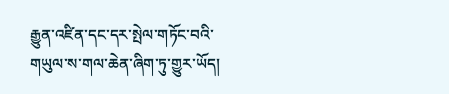རྒྱུན་འཛིན་དང་དར་སྤེལ་གཏོང་བའི་གཡུལ་ས་གལ་ཆེན་ཞིག་ཏུ་གྱུར་ཡོད།